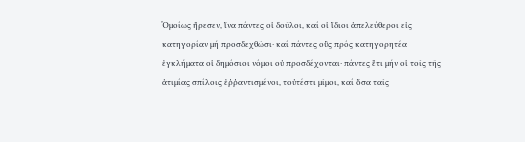Ὁμοίως ἤρεσεν, ἵνα πάντες οἱ δοῦλοι, καί οἱ ἴδιοι ἀπελεύθεροι εἰς κατηγορίαν μή προσδεχθῶσι· καί πάντες οὓς πρός κατηγορητέα ἐγκλήματα οἱ δημόσιοι νόμοι οὐ προσδέχονται· πάντες ἔτι μήν οἱ τοῖς τῆς ἀτιμίας σπίλοις ἐῤῥαντισμένοι, τοὐτέστι μῖμοι, καί ὅσα ταῖς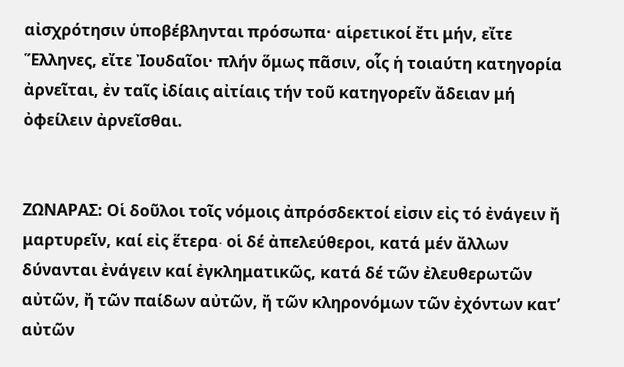αἰσχρότησιν ὑποβέβληνται πρόσωπα· αἱρετικοί ἔτι μήν, εἴτε Ἕλληνες, εἴτε Ἰουδαῖοι· πλήν ὅμως πᾶσιν, οἷς ἡ τοιαύτη κατηγορία ἀρνεῖται, ἐν ταῖς ἰδίαις αἰτίαις τήν τοῦ κατηγορεῖν ἄδειαν μή ὀφείλειν ἀρνεῖσθαι.


ΖΩΝΑΡΑΣ: Οἱ δοῦλοι τοῖς νόμοις ἀπρόσδεκτοί εἰσιν εἰς τό ἐνάγειν ἤ μαρτυρεῖν, καί εἰς ἕτερα∙ οἱ δέ ἀπελεύθεροι, κατά μέν ἄλλων δύνανται ἐνάγειν καί ἐγκληματικῶς, κατά δέ τῶν ἐλευθερωτῶν αὐτῶν, ἤ τῶν παίδων αὐτῶν, ἤ τῶν κληρονόμων τῶν ἐχόντων κατ’ αὐτῶν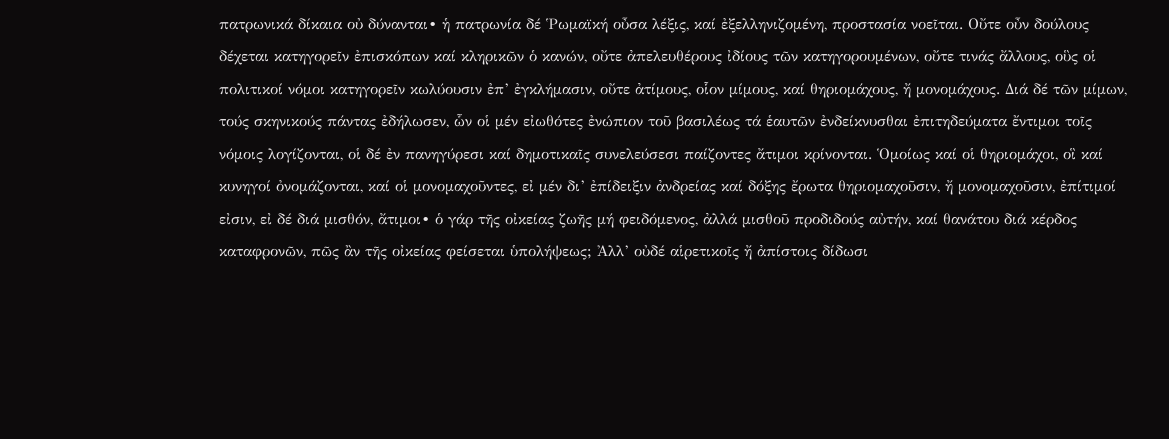πατρωνικά δίκαια οὐ δύνανται∙ ἡ πατρωνία δέ Ῥωμαϊκή οὖσα λέξις, καί ἐξελληνιζομένη, προστασία νοεῖται. Οὔτε οὖν δούλους δέχεται κατηγορεῖν ἐπισκόπων καί κληρικῶν ὁ κανών, οὔτε ἀπελευθέρους ἰδίους τῶν κατηγορουμένων, οὔτε τινάς ἄλλους, οὓς οἱ πολιτικοί νόμοι κατηγορεῖν κωλύουσιν ἐπ’ ἐγκλήμασιν, οὔτε ἀτίμους, οἷον μίμους, καί θηριομάχους, ἤ μονομάχους. Διά δέ τῶν μίμων, τούς σκηνικούς πάντας ἐδήλωσεν, ὧν οἱ μέν εἰωθότες ἐνώπιον τοῦ βασιλέως τά ἑαυτῶν ἐνδείκνυσθαι ἐπιτηδεύματα ἔντιμοι τοῖς νόμοις λογίζονται, οἱ δέ ἐν πανηγύρεσι καί δημοτικαῖς συνελεύσεσι παίζοντες ἄτιμοι κρίνονται. Ὁμοίως καί οἱ θηριομάχοι, οἳ καί κυνηγοί ὀνομάζονται, καί οἱ μονομαχοῦντες, εἰ μέν δι’ ἐπίδειξιν ἀνδρείας καί δόξης ἔρωτα θηριομαχοῦσιν, ἤ μονομαχοῦσιν, ἐπίτιμοί εἰσιν, εἰ δέ διά μισθόν, ἄτιμοι∙ ὁ γάρ τῆς οἰκείας ζωῆς μή φειδόμενος, ἀλλά μισθοῦ προδιδούς αὐτήν, καί θανάτου διά κέρδος καταφρονῶν, πῶς ἂν τῆς οἰκείας φείσεται ὑπολήψεως; Ἀλλ’ οὐδέ αἱρετικοῖς ἤ ἀπίστοις δίδωσι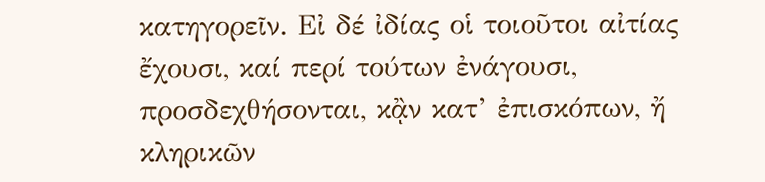κατηγορεῖν. Εἰ δέ ἰδίας οἱ τοιοῦτοι αἰτίας ἔχουσι, καί περί τούτων ἐνάγουσι, προσδεχθήσονται, κᾂν κατ’ ἐπισκόπων, ἤ κληρικῶν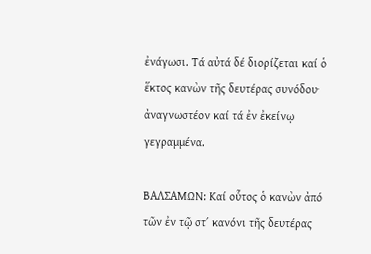ἐνάγωσι. Τά αὐτά δέ διορίζεται καί ὁ ἕκτος κανὼν τῆς δευτέρας συνόδου∙ ἀναγνωστέον καί τά ἐν ἐκείνῳ γεγραμμένα.

ΒΑΛΣΑΜΩΝ: Καί οὗτος ὁ κανὼν ἀπό τῶν ἐν τῷ στ΄ κανόνι τῆς δευτέρας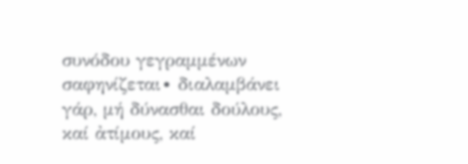συνόδου γεγραμμένων σαφηνίζεται∙ διαλαμβάνει γάρ, μή δύνασθαι δούλους, καί ἀτίμους, καί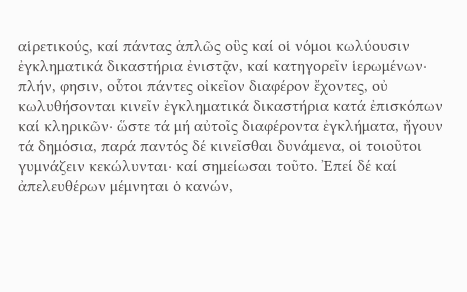αἱρετικούς, καί πάντας ἁπλῶς οὓς καί οἱ νόμοι κωλύουσιν ἐγκληματικά δικαστήρια ἐνιστᾷν, καί κατηγορεῖν ἱερωμένων∙ πλήν, φησιν, οὗτοι πάντες οἰκεῖον διαφέρον ἔχοντες, οὐ κωλυθήσονται κινεῖν ἐγκληματικά δικαστήρια κατά ἐπισκόπων καί κληρικῶν∙ ὥστε τά μή αὐτοῖς διαφέροντα ἐγκλήματα, ἤγουν τά δημόσια, παρά παντός δέ κινεῖσθαι δυνάμενα, οἱ τοιοῦτοι γυμνάζειν κεκώλυνται∙ καί σημείωσαι τοῦτο. Ἐπεί δέ καί ἀπελευθέρων μέμνηται ὁ κανών,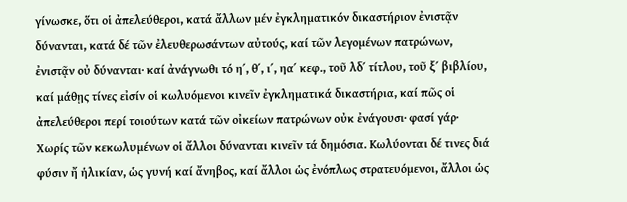γίνωσκε, ὅτι οἱ ἀπελεύθεροι, κατά ἄλλων μέν ἐγκληματικόν δικαστήριον ἐνιστᾷν δύνανται, κατά δέ τῶν ἐλευθερωσάντων αὐτούς, καί τῶν λεγομένων πατρώνων, ἐνιστᾷν οὐ δύνανται∙ καί ἀνάγνωθι τό η΄, θ΄, ι΄, ηα΄ κεφ., τοῦ λδ΄ τίτλου, τοῦ ξ΄ βιβλίου, καί μάθῃς τίνες εἰσίν οἱ κωλυόμενοι κινεῖν ἐγκληματικά δικαστήρια, καί πῶς οἱ ἀπελεύθεροι περί τοιούτων κατά τῶν οἰκείων πατρώνων οὐκ ἐνάγουσι∙ φασί γάρ∙ Χωρίς τῶν κεκωλυμένων οἱ ἄλλοι δύνανται κινεῖν τά δημόσια. Κωλύονται δέ τινες διά φύσιν ἤ ἡλικίαν, ὡς γυνή καί ἄνηβος, καί ἄλλοι ὡς ἐνόπλως στρατευόμενοι, ἄλλοι ὡς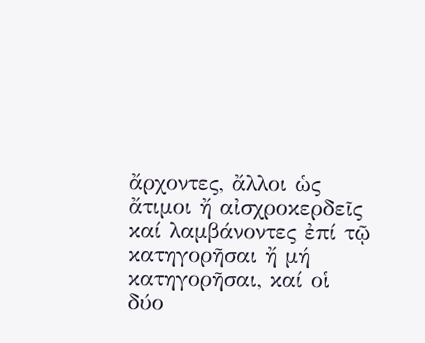ἄρχοντες, ἄλλοι ὡς ἄτιμοι ἤ αἰσχροκερδεῖς καί λαμβάνοντες ἐπί τῷ κατηγορῆσαι ἤ μή κατηγορῆσαι, καί οἱ δύο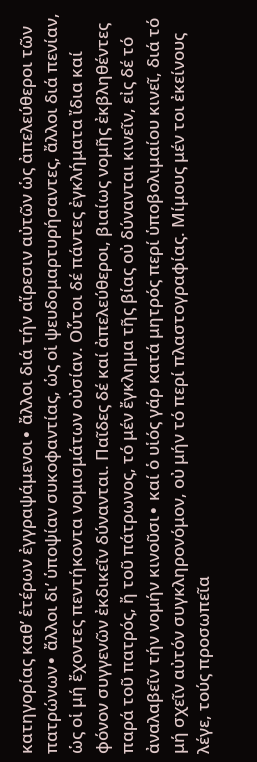κατηγορίας καθ’ ἑτέρων ἐγγραψάμενοι∙ ἄλλοι διά τήν αἵρεσιν αὐτῶν ὡς ἀπελεύθεροι τῶν πατρώνων∙ ἄλλοι δι’ ὑποψίαν συκοφαντίας, ὡς οἱ ψευδομαρτυρήσαντες, ἄλλοι διά πενίαν, ὡς οἱ μή ἔχοντες πεντήκοντα νομισμάτων οὐσίαν. Οὗτοι δέ πάντες ἐγκλήματα ἴδια καί φόνον συγγενῶν ἐκδικεῖν δύνανται. Παῖδες δέ καί ἀπελεύθεροι, βιαίως νομῆς ἐκβληθέντες παρά τοῦ πατρός, ἤ τοῦ πάτρωνος, τό μέν ἔγκλημα τῆς βίας οὐ δύνανται κινεῖν, εἰς δέ τό ἀναλαβεῖν τήν νομήν κινοῦσι∙ καί ὁ υἱός γάρ κατά μητρός περί ὑποβολιμαίου κινεῖ, διά τό μή σχεῖν αὐτόν συγκληρονόμον, οὐ μήν τό περί πλαστογραφίας. Μίμους μέν τοι ἐκείνους λέγε, τούς προσωπεῖα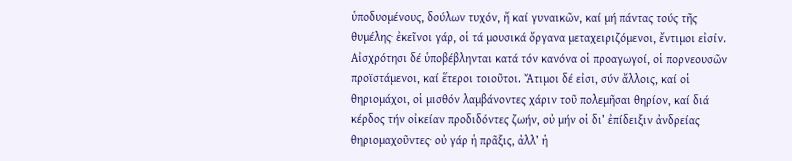ὑποδυομένους, δούλων τυχόν, ἤ καί γυναικῶν, καί μή πάντας τούς τῆς θυμέλης∙ ἐκεῖνοι γάρ, οἱ τά μουσικά ὄργανα μεταχειριζόμενοι, ἔντιμοι εἰσίν. Αἰσχρότησι δέ ὑποβέβληνται κατά τόν κανόνα οἱ προαγωγοί, οἱ πορνεουσῶν προϊστάμενοι, καί ἕτεροι τοιοῦτοι. Ἄτιμοι δέ εἰσι, σύν ἄλλοις, καί οἱ θηριομάχοι, οἱ μισθόν λαμβάνοντες χάριν τοῦ πολεμῆσαι θηρίον, καί διά κέρδος τήν οἰκείαν προδιδόντες ζωήν, οὐ μήν οἱ δι’ ἐπίδειξιν ἀνδρείας θηριομαχοῦντες∙ οὐ γάρ ἡ πρᾶξις, ἀλλ’ ἡ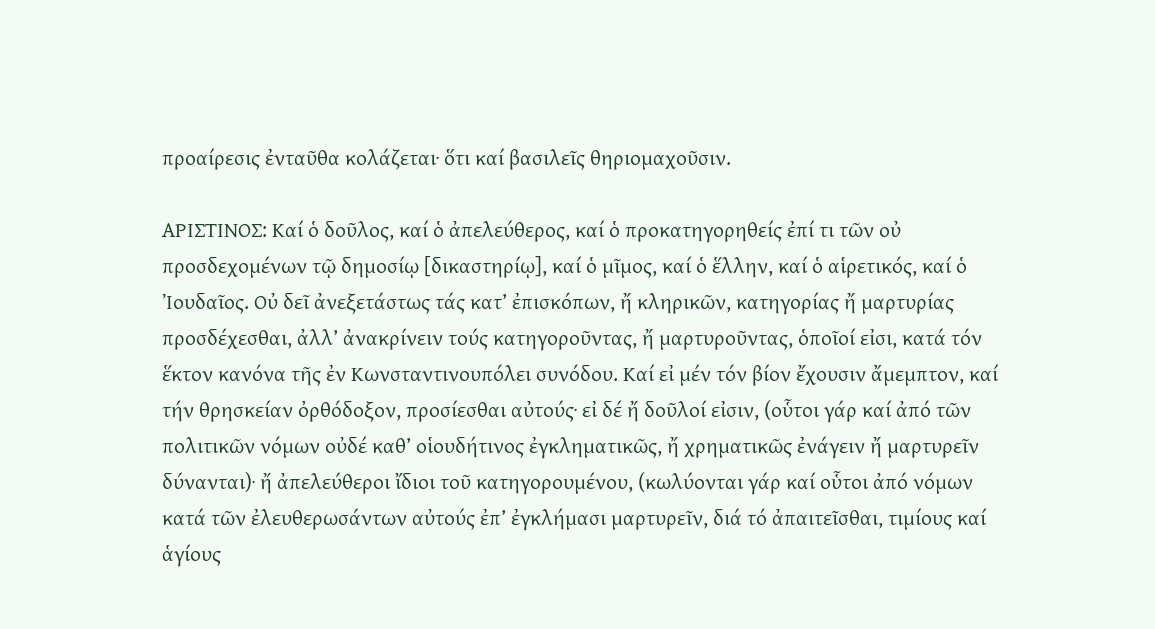προαίρεσις ἐνταῦθα κολάζεται∙ ὅτι καί βασιλεῖς θηριομαχοῦσιν.

ΑΡΙΣΤΙΝΟΣ: Καί ὁ δοῦλος, καί ὁ ἀπελεύθερος, καί ὁ προκατηγορηθείς ἐπί τι τῶν οὐ προσδεχομένων τῷ δημοσίῳ [δικαστηρίῳ], καί ὁ μῖμος, καί ὁ ἕλλην, καί ὁ αἱρετικός, καί ὁ Ἰουδαῖος. Οὐ δεῖ ἀνεξετάστως τάς κατ’ ἐπισκόπων, ἤ κληρικῶν, κατηγορίας ἤ μαρτυρίας προσδέχεσθαι, ἀλλ’ ἀνακρίνειν τούς κατηγοροῦντας, ἤ μαρτυροῦντας, ὁποῖοί εἰσι, κατά τόν ἕκτον κανόνα τῆς ἐν Κωνσταντινουπόλει συνόδου. Καί εἰ μέν τόν βίον ἔχουσιν ἄμεμπτον, καί τήν θρησκείαν ὀρθόδοξον, προσίεσθαι αὐτούς∙ εἰ δέ ἤ δοῦλοί εἰσιν, (οὗτοι γάρ καί ἀπό τῶν πολιτικῶν νόμων οὐδέ καθ’ οἱουδήτινος ἐγκληματικῶς, ἤ χρηματικῶς ἐνάγειν ἤ μαρτυρεῖν δύνανται)∙ ἤ ἀπελεύθεροι ἴδιοι τοῦ κατηγορουμένου, (κωλύονται γάρ καί οὗτοι ἀπό νόμων κατά τῶν ἐλευθερωσάντων αὐτούς ἐπ’ ἐγκλήμασι μαρτυρεῖν, διά τό ἀπαιτεῖσθαι, τιμίους καί ἁγίους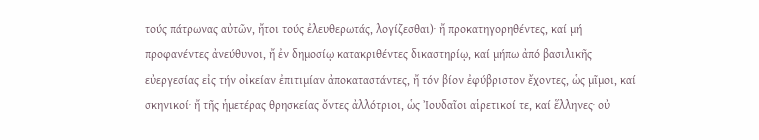τούς πάτρωνας αὐτῶν, ἤτοι τούς ἐλευθερωτάς, λογίζεσθαι)∙ ἤ προκατηγορηθέντες, καί μή προφανέντες ἀνεύθυνοι, ἤ ἐν δημοσίῳ κατακριθέντες δικαστηρίῳ, καί μήπω ἀπό βασιλικῆς εὐεργεσίας εἰς τήν οἰκείαν ἐπιτιμίαν ἀποκαταστάντες, ἤ τόν βίον ἐφύβριστον ἔχοντες, ὡς μῖμοι, καί σκηνικοί∙ ἤ τῆς ἡμετέρας θρησκείας ὄντες ἀλλότριοι, ὡς Ἰουδαῖοι αἱρετικοί τε, καί ἕλληνες∙ οὐ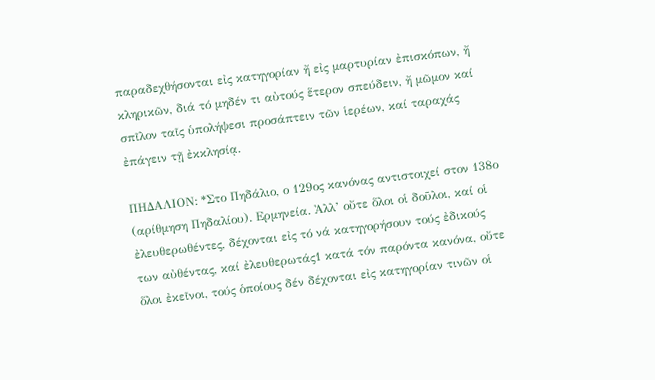παραδεχθήσονται εἰς κατηγορίαν ἤ εἰς μαρτυρίαν ἐπισκόπων, ἤ κληρικῶν, διά τό μηδέν τι αὐτούς ἕτερον σπεύδειν, ἤ μῶμον καί σπῖλον ταῖς ὑπολήψεσι προσάπτειν τῶν ἱερέων, καί ταραχάς ἐπάγειν τῇ ἐκκλησίᾳ.

ΠΗΔΑΛΙΟΝ: *Στο Πηδάλιο, ο 129ος κανόνας αντιστοιχεί στον 138ο (αρίθμηση Πηδαλίου). Ερμηνεία. Ἀλλ’ οὔτε ὅλοι οἱ δοῦλοι, καί οἱ ἐλευθερωθέντες, δέχονται εἰς τό νά κατηγορήσουν τούς ἐδικούς των αὐθέντας, καί ἐλευθερωτάς1 κατά τόν παρόντα κανόνα, οὔτε ὅλοι ἐκεῖνοι, τούς ὁποίους δέν δέχονται εἰς κατηγορίαν τινῶν οἱ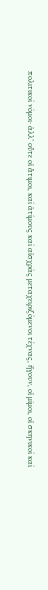πολιτικοί νόμοι∙ ἀλλ’ οὔτε οἱ ἄτιμοι, καί ἀτίμους καί αἰσχράς μεταχειριζόμενοι τέχνας, ἤγουν, οἱ μῖμοι, οἱ σκηνικοί καί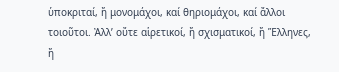ὑποκριταί, ἤ μονομάχοι, καί θηριομάχοι, καί ἄλλοι τοιοῦτοι. Ἀλλ’ οὔτε αἱρετικοί, ἤ σχισματικοί, ἤ Ἕλληνες, ἤ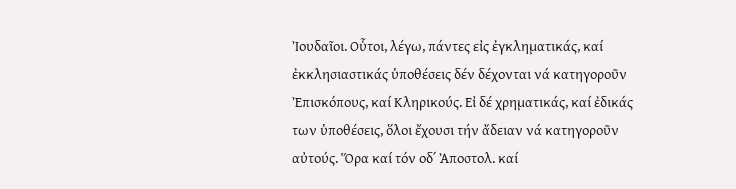Ἰουδαῖοι. Οὗτοι, λέγω, πάντες εἰς ἐγκληματικάς, καί ἐκκλησιαστικάς ὑποθέσεις δέν δέχονται νά κατηγοροῦν Ἐπισκόπους, καί Κληρικούς. Εἰ δέ χρηματικάς, καί ἐδικάς των ὑποθέσεις, ὅλοι ἔχουσι τήν ἄδειαν νά κατηγοροῦν αὐτούς. Ὅρα καί τόν οδ΄ Ἀποστολ. καί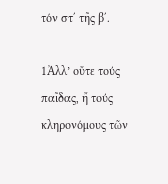τόν στ΄ τῆς β΄.

1Ἀλλ’ οὔτε τούς παῖδας, ἤ τούς κληρονόμους τῶν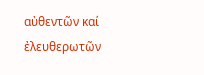αὐθεντῶν καί ἐλευθερωτῶν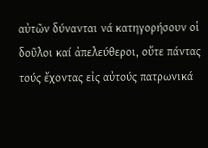αὐτῶν δύνανται νά κατηγορήσουν οἱ δοῦλοι καί ἀπελεύθεροι, οὔτε πάντας τούς ἔχοντας εἰς αὐτούς πατρωνικά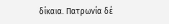δίκαια. Πατρωνία δέ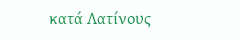κατά Λατίνους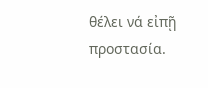θέλει νά εἰπῇ προστασία.